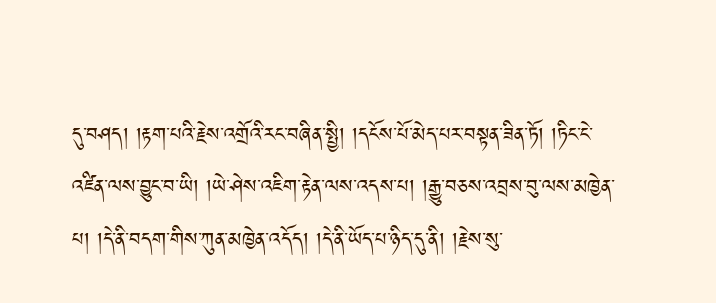དུ་བཤད། །རྟག་པའི་རྗེས་འགྲོའི་རང་བཞིན་སྤྱི། །དངོས་པོ་མེད་པར་བསྟན་ཟིན་ཏོ། །ཏིང་ངེ་འཛིན་ལས་བྱུང་བ་ཡི། །ཡེ་ཤེས་འཇིག་རྟེན་ལས་འདས་པ། །རྒྱུ་བཅས་འབྲས་བུ་ལས་མཁྱེན་པ། །དེ་ནི་བདག་གིས་ཀུན་མཁྱེན་འདོད། །དེ་ནི་ཡོད་པ་ཉིད་དུ་ནི། །རྗེས་སུ་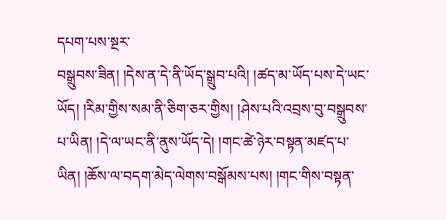དཔག་པས་སྔར་
བསྒྲུབས་ཟིན། །དེས་ན་དེ་ནི་ཡོད་སྒྲུབ་པའི། །ཚད་མ་ཡོད་པས་དེ་ཡང་ཡོད། །རིམ་གྱིས་སམ་ནི་ཅིག་ཅར་གྱིས། །ཤེས་པའི་འབྲས་བུ་བསྒྲུབས་པ་ཡིན། །དེ་ལ་ཡང་ནི་ནུས་ཡོད་དེ། །གང་ཚེ་ཉེར་བསྟན་མཛད་པ་ཡིན། །ཆོས་ལ་བདག་མེད་ལེགས་བསྒོམས་པས། །གང་གིས་བསྟན་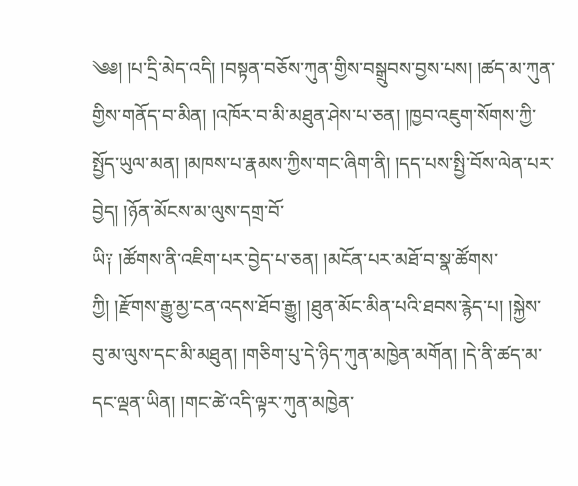༄༅། །པ་དྲི་མེད་འདི། །བསྟན་བཅོས་ཀུན་གྱིས་བསྒྲུབས་བྱས་པས། །ཚད་མ་ཀུན་གྱིས་གནོད་བ་མིན། །འཁོར་བ་མི་མཐུན་ཤེས་པ་ཅན། །ཁྱབ་འཇུག་སོགས་ཀྱི་སྤྱོད་ཡུལ་མན། །མཁས་པ་རྣམས་ཀྱིས་གང་ཞིག་ནི། །དད་པས་སྤྱི་བོས་ལེན་པར་བྱེད། །ཉོན་མོངས་མ་ལུས་དགྲ་བོ་
ཡི༑ །ཚོགས་ནི་འཇིག་པར་བྱེད་པ་ཅན། །མངོན་པར་མཐོ་བ་སྣ་ཚོགས་ཀྱི། །རྫོགས་རྒྱུ་མྱ་ངན་འདས་ཐོབ་རྒྱུ། །ཐུན་མོང་མིན་པའི་ཐབས་རྙེད་པ། །སྐྱེས་བུ་མ་ལུས་དང་མི་མཐུན། །གཅིག་པུ་དེ་ཉིད་ཀུན་མཁྱེན་མགོན། །དེ་ནི་ཚད་མ་དང་ལྡན་ཡིན། །གང་ཚེ་འདི་ལྟར་ཀུན་མཁྱེན་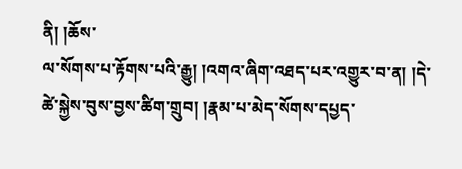ནི། །ཆོས་
ལ་སོགས་པ་རྟོགས་པའི་རྒྱུ། །འགའ་ཞིག་འཐད་པར་འགྱུར་བ་ན། །དེ་ཚེ་སྐྱེས་བུས་བྱས་ཚིག་གྲུབ། །རྣམ་པ་མེད་སོགས་དཔྱད་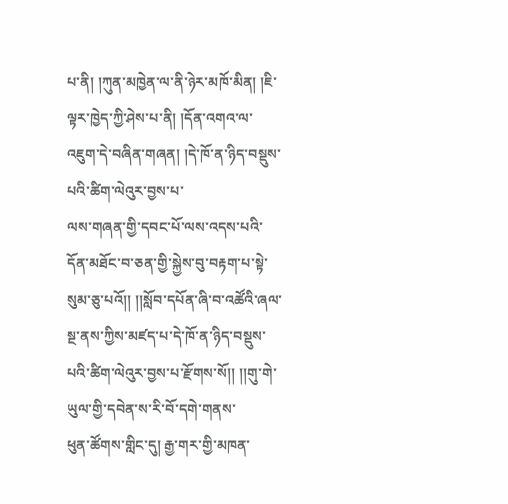པ་ནི། །ཀུན་མཁྱེན་ལ་ནི་ཉེར་མཁོ་མིན། །ཇི་ལྟར་ཁྱེད་ཀྱི་ཤེས་པ་ནི། །དོན་འགའ་ལ་འཇུག་དེ་བཞིན་གཞན། །དེ་ཁོ་ན་ཉིད་བསྡུས་པའི་ཚིག་ལེའུར་བྱས་པ་
ལས་གཞན་གྱི་དབང་པོ་ལས་འདས་པའི་དོན་མཐོང་བ་ཅན་གྱི་སྐྱེས་བུ་བརྟག་པ་སྟེ་སུམ་ཅུ་པའོ།། །།སློབ་དཔོན་ཞི་བ་འཚོའི་ཞལ་སྔ་ནས་ཀྱིས་མཛད་པ་དེ་ཁོ་ན་ཉིད་བསྡུས་པའི་ཚིག་ལེའུར་བྱས་པ་རྫོགས་སོ།། །།གུ་གེ་ཡུལ་གྱི་དབེན་ས་རི་བོ་དགེ་གནས་
ཕུན་ཚོགས་གླིང་དུ། རྒྱ་གར་གྱི་མཁན་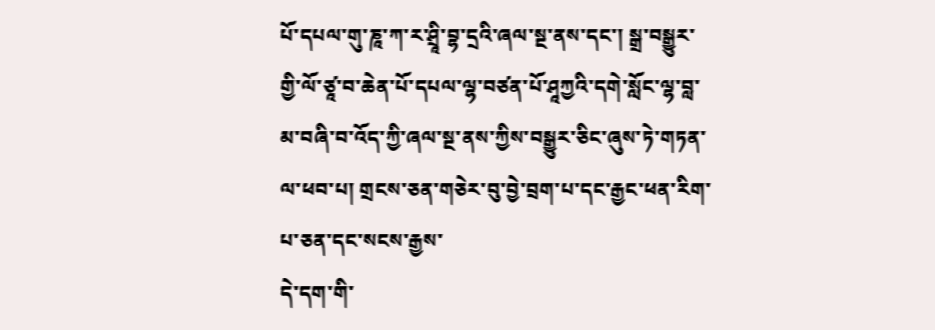པོ་དཔལ་གུ་ཎཱ་ཀ་ར་ཤྲཱི་བྷ་དྲའི་ཞལ་སྔ་ནས་དང་། སྒྲ་བསྒྱུར་གྱི་ལོ་ཙཱ་བ་ཆེན་པོ་དཔལ་ལྷ་བཙན་པོ་ཤཱཀྱའི་དགེ་སློང་ལྷ་བླ་མ་བཞི་བ་འོད་ཀྱི་ཞལ་སྔ་ནས་ཀྱིས་བསྒྱུར་ཅིང་ཞུས་ཏེ་གཏན་ལ་ཕབ་པ། གྲངས་ཅན་གཅེར་བུ་བྱེ་བྲག་པ་དང་རྒྱང་ཕན་རིག་པ་ཅན་དང་སངས་རྒྱས་
དེ་དག་གི་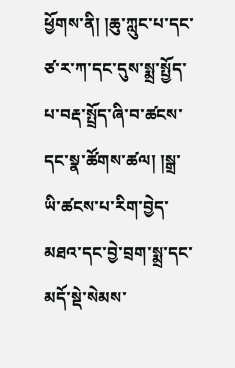ཕྱོགས་ནི། །ཆུ་ཀླུང་པ་དང་ཙ་ར་ཀ་དང་དུས་སྨྲ་སྤྱོད་པ་བརྡ་སྤྲོད་ཞི་བ་ཚངས་དང་སྣ་ཚོགས་ཚལ། །སྒྲ་ཡི་ཚངས་པ་རིག་བྱེད་མཐའ་དང་བྱེ་བྲག་སྨྲ་དང་མདོ་སྡེ་སེམས་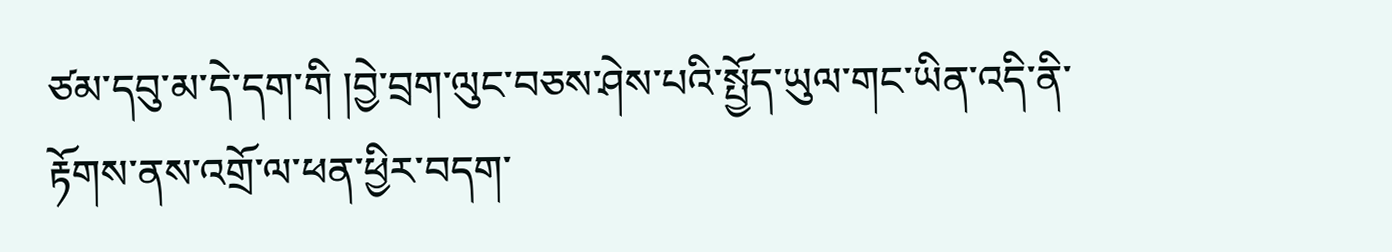ཙམ་དབུ་མ་དེ་དག་གི །བྱེ་བྲག་ལུང་བཅས་ཤེས་པའི་སྤྱོད་ཡུལ་གང་ཡིན་འདི་ནི་རྟོགས་ནས་འགྲོ་ལ་ཕན་ཕྱིར་བདག་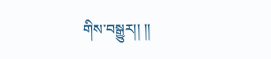གིས་བསྒྱུར།། །།